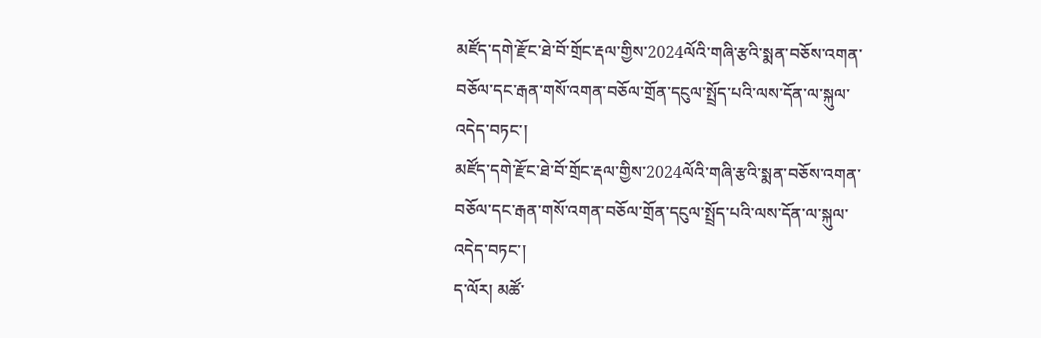མཛོད་དགེ་རྫོང་ཐེ་བོ་གྲོང་རྡལ་གྱིས་2024ལོའི་གཞི་རྩའི་སྨན་བཅོས་འགན་བཅོལ་དང་རྒན་གསོ་འགན་བཅོལ་གྲོན་དངུལ་སྤྲོད་པའི་ལས་དོན་ལ་སྐུལ་འདེད་བཏང་།
མཛོད་དགེ་རྫོང་ཐེ་བོ་གྲོང་རྡལ་གྱིས་2024ལོའི་གཞི་རྩའི་སྨན་བཅོས་འགན་བཅོལ་དང་རྒན་གསོ་འགན་བཅོལ་གྲོན་དངུལ་སྤྲོད་པའི་ལས་དོན་ལ་སྐུལ་འདེད་བཏང་།
ད་ལོར། མཚོ་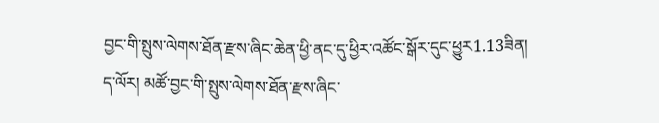བྱང་གི་སྤུས་ལེགས་ཐོན་རྫས་ཞིང་ཆེན་ཕྱི་ནང་དུ་ཕྱིར་འཚོང་སྒོར་དུང་ཕྱུར1.13ཟིན།
ད་ལོར། མཚོ་བྱང་གི་སྤུས་ལེགས་ཐོན་རྫས་ཞིང་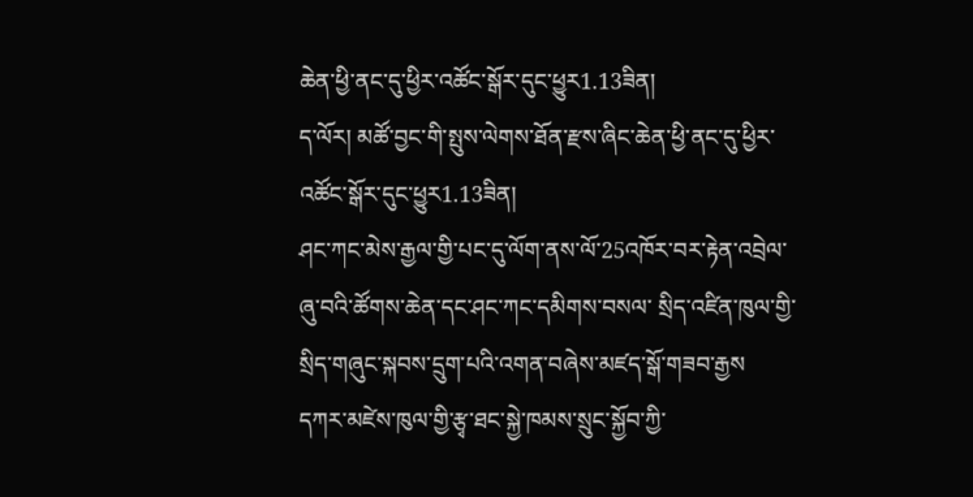ཆེན་ཕྱི་ནང་དུ་ཕྱིར་འཚོང་སྒོར་དུང་ཕྱུར1.13ཟིན།
ད་ལོར། མཚོ་བྱང་གི་སྤུས་ལེགས་ཐོན་རྫས་ཞིང་ཆེན་ཕྱི་ནང་དུ་ཕྱིར་འཚོང་སྒོར་དུང་ཕྱུར1.13ཟིན།
ཤང་ཀང་མེས་རྒྱལ་གྱི་པང་དུ་ལོག་ནས་ལོ་25འཁོར་བར་རྟེན་འབྲེལ་ཞུ་བའི་ཚོགས་ཆེན་དང་ཤང་ཀང་དམིགས་བསལ་ སྲིད་འཛིན་ཁུལ་གྱི་སྲིད་གཞུང་སྐབས་དྲུག་པའི་འགན་བཞེས་མཛད་སྒོ་གཟབ་རྒྱས
དཀར་མཛེས་ཁུལ་གྱི་རྩྭ་ཐང་སྐྱེ་ཁམས་སྲུང་སྐྱོབ་ཀྱི་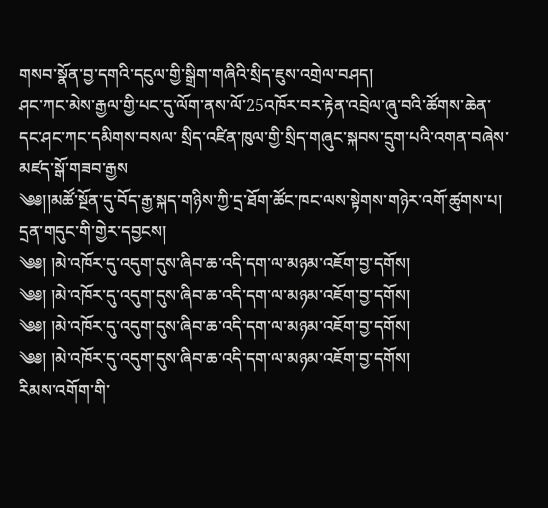གསབ་སྣོན་བྱ་དགའི་དངུལ་གྱི་སྒྲིག་གཞིའི་སྲིད་ཇུས་འགྲེལ་བཤད།
ཤང་ཀང་མེས་རྒྱལ་གྱི་པང་དུ་ལོག་ནས་ལོ་25འཁོར་བར་རྟེན་འབྲེལ་ཞུ་བའི་ཚོགས་ཆེན་དང་ཤང་ཀང་དམིགས་བསལ་ སྲིད་འཛིན་ཁུལ་གྱི་སྲིད་གཞུང་སྐབས་དྲུག་པའི་འགན་བཞེས་མཛད་སྒོ་གཟབ་རྒྱས
༄༅།།མཚོ་སྔོན་དུ་བོད་རྒྱ་སྐད་གཉིས་ཀྱི་དྲ་ཐོག་ཚོང་ཁང་ལས་སྟེགས་གཉེར་འགོ་ཚུགས་པ།
དྲན་གདུང་གི་གྱེར་དབྱངས།
༄༅། །མེ་འཁོར་དུ་འདུག་དུས་ཞིབ་ཆ་འདི་དག་ལ་མཉམ་འཇོག་བྱ་དགོས།
༄༅། །མེ་འཁོར་དུ་འདུག་དུས་ཞིབ་ཆ་འདི་དག་ལ་མཉམ་འཇོག་བྱ་དགོས།
༄༅། །མེ་འཁོར་དུ་འདུག་དུས་ཞིབ་ཆ་འདི་དག་ལ་མཉམ་འཇོག་བྱ་དགོས།
༄༅། །མེ་འཁོར་དུ་འདུག་དུས་ཞིབ་ཆ་འདི་དག་ལ་མཉམ་འཇོག་བྱ་དགོས།
རིམས་འགོག་གི་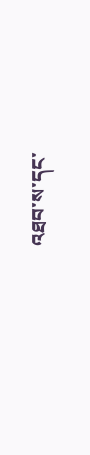འཐབ་ས་དང་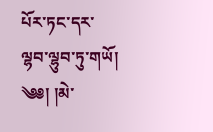པོར་ཏང་དར་ལྷབ་ལྷུབ་ཏུ་གཡོ།
༄༅། །མེ་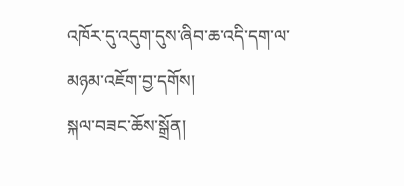འཁོར་དུ་འདུག་དུས་ཞིབ་ཆ་འདི་དག་ལ་མཉམ་འཇོག་བྱ་དགོས།
སྐལ་བཟང་ཆོས་སྒྲོན།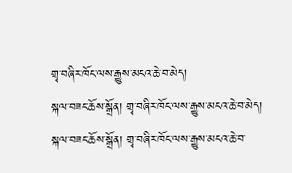གྲྭ་བཞིར་ཁོང་ལས་རྒྱུས་མངའ་ཆེ་བ་མེད།
སྐལ་བཟང་ཆོས་སྒྲོན། གྲྭ་བཞིར་ཁོང་ལས་རྒྱུས་མངའ་ཆེ་བ་མེད།
སྐལ་བཟང་ཆོས་སྒྲོན། གྲྭ་བཞིར་ཁོང་ལས་རྒྱུས་མངའ་ཆེ་བ་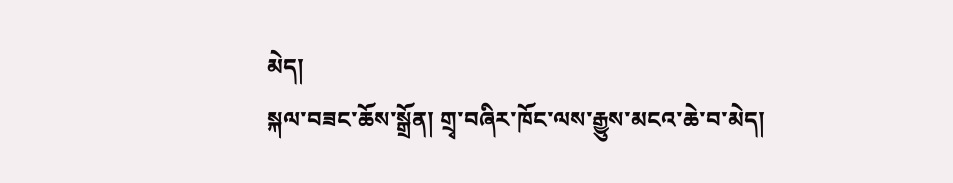མེད།
སྐལ་བཟང་ཆོས་སྒྲོན། གྲྭ་བཞིར་ཁོང་ལས་རྒྱུས་མངའ་ཆེ་བ་མེད།